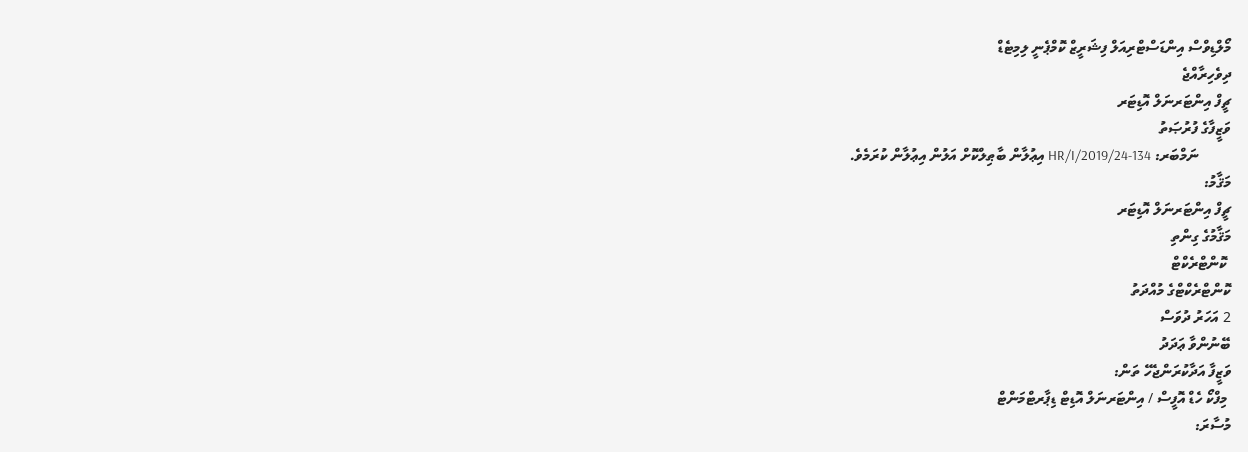މޯލްޑިވްސް އިންޑަސްޓްރިއަލް ފިޝަރީޒް ކޮމްޕެނީ ލިމިޓެޑް
ދިވެހިރާއްޖެ
ޗީފް އިންޓަރނަލް އޮޑިޓަރ
ވަޒީފާގެ ފުރުޞަތު
         ނަމްބަރ: 134-HR/I/2019/24 އިޢުލާން ބާޠިލްކޮށް އަލުން އިޢުލާން ކުރަމެވެ.
މަޤާމު:
ޗީފް އިންޓަރނަލް އޮޑިޓަރ
މަޤާމުގެ ގިންތި
 ކޮންޓްރެކްޓް
ކޮންޓްރެކްޓްގެ މުއްދަތު
2 އަހަރު ދުވަސް
ބޭނުންވާ ޢަދަދު
ވަޒީފާ އަދާކުރަންޖެހޭ ތަން:
 މިފްކޯ ހެޑް އޮފީސް / އިންޓަރނަލް އޮޑިޓް ޑިޕާރޓްމަންޓް
މުސާރަ: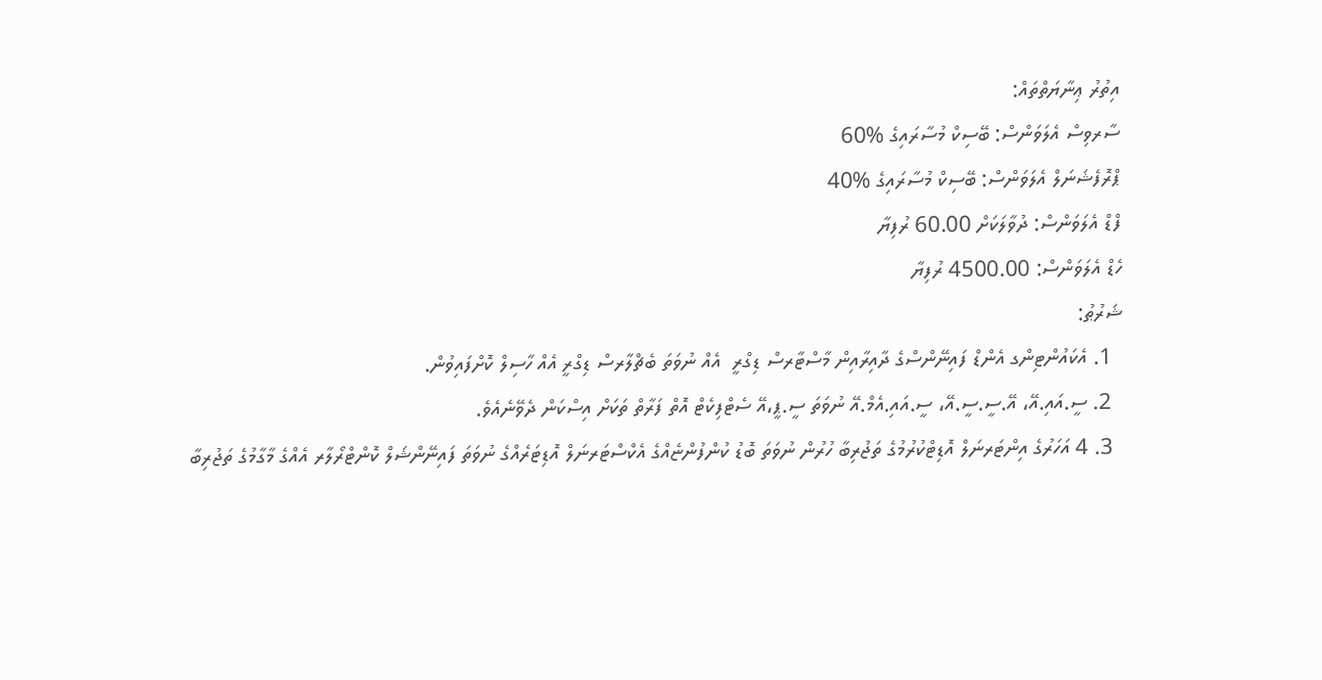އިތުރު ޢިނާޔަތްތައް:
ސާރވިސް އެލަވަންސް: ބޭސިކް މުސާރައިގެ %60
ޕްރޮފެޝަނަލް އެލަވަންސް: ބޭސިކް މުސާރައިގެ %40
ފްޑް އެލަވަންސް: ދުވާލަކަށް 60.00 ރުފިޔާ
ހެޑް އެލަވަންސް: 4500.00 ރުފިޔާ
ޝަރުޠު:
  1. އެކައުންޓިންގ އެންޑް ފައިނޭންސްގެ ދާއިރާއިން މާސްޓާރސް ޑިގްރީ  އެއް ނުވަތަ ބެޗްލާރސް ޑިގްރީ އެއް ހާސިލް ކޮށްފައިވުން.
  2. ސީ.އައި.އޭ، އޭ.ސީ.ސީ.އޭ، ސީ.އައި.އެމް.އޭ ނުވަތަ ސީ.ޕީ،އޭ ސެޓްފިކެޓް އޮތް ފަރާތް ތަކަށް އިސްކަން ދެވޭނެއެވެ.
  3. 4 އަހަރުގެ އިންޓަރނަލް އޮޑިޓްކުރުމުގެ ތަޖުރިބާ ހުރުން ނުވަތަ ބޮޑު ކުންފުންޏެއްގެ އެކްސްޓަރނަލް އޮޑިޓަރެއްގެ ނުވަތަ ފައިނޭންޝަލް ކޮންޓްރޯލާރ އެއްގެ މާގާމުގެ ތަޖުރިބާ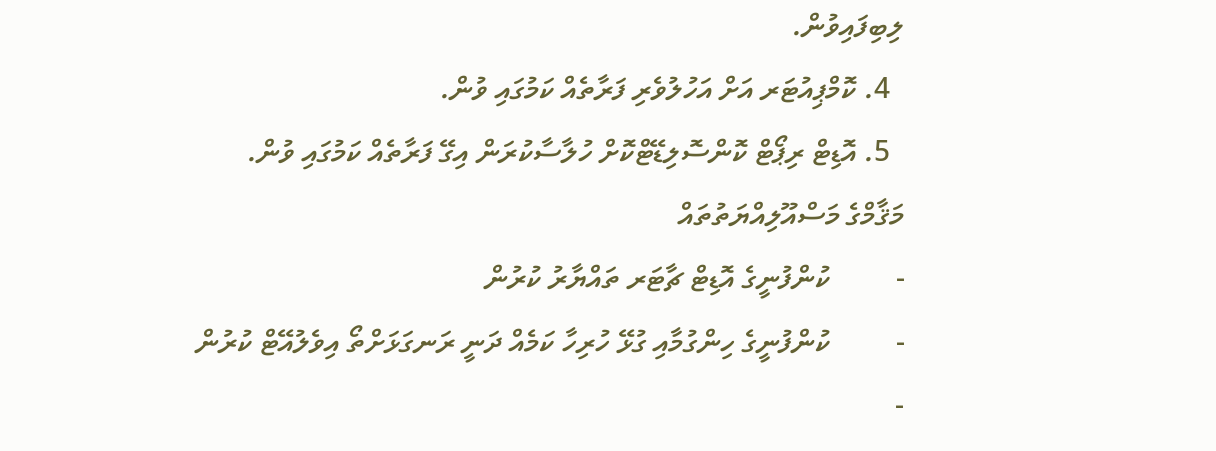ލިބިފައިވުން.
  4. ކޮމްޕިއުޓަރ އަށް އަހުލުވެރި ފަރާތެއް ކަމުގައި ވުން.
  5. އޮޑިޓް ރިޕޯޓް ކޮންސޮލިޑޭޓްކޮށް ހުލާސާކުރަން އިގޭ ފަރާތެއް ކަމުގައި ވުން.
މަޤާމްގެ މަސްއޫލިއްޔަތުތައް
-         ކުންފުނީގެ އޮޑިޓް ޗާޓަރ ތައްޔާރު ކުރުން
-         ކުންފުނީގެ ހިންގުމާއި ގުޅޭ ހުރިހާ ކަމެއް ދަނީ ރަނގަޅަށްތޯ އިވެލުއޭޓް ކުރުން
-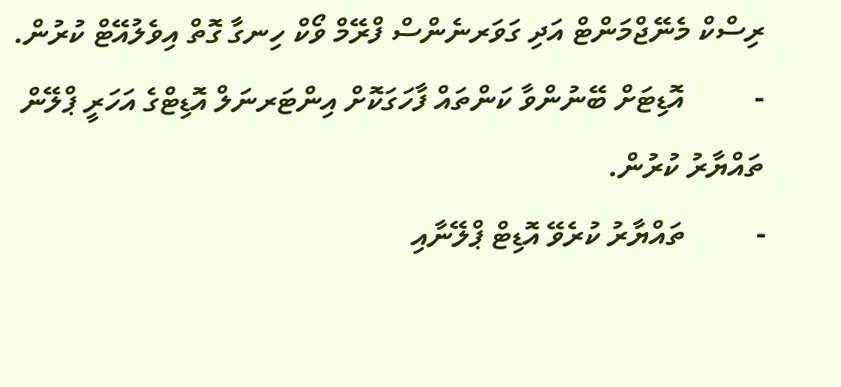ރިސްކް މެނޭޖްމަންޓް އަދި ގަވަރނެންސް ފްރޭމް ވޯކް ހިނގާ ގޮތް އިވެލުއޭޓް ކުރުން.
-         އޮޑިޓަށް ބޭނުންވާ ކަންތައް ފާހަގަކޮށް އިންޓަރނަލް އޮޑިޓްގެ އަހަރީ ޕްލޭން ތައްޔާރު ކުރުން.
-         ތައްޔާރު ކުރެވޭ އޮޑިޓް ޕްލޭނާއި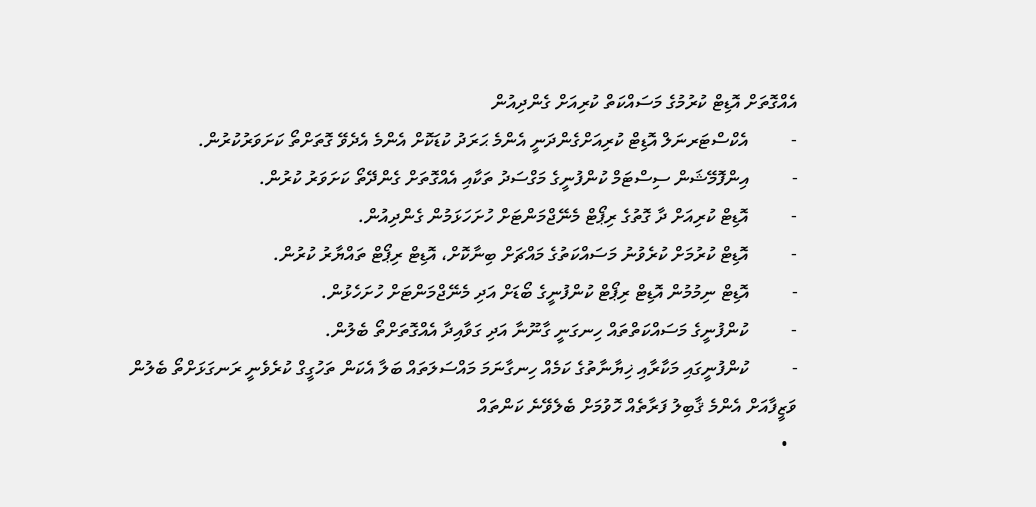އެއްގޮތަށް އޮޑިޓް ކުރުމުގެ މަސައްކަތް ކުރިއަށް ގެންދިއުން
-         އެކްސްޓަރނަލް އޮޑިޓް ކުރިއަށްގެންދަނީ އެންމެ ޙަރަދު ކުޑަކޮށް އެންމެ އެދެވޭ ގޮތަށްތޯ ކަށަވަރުކުރުން.
-         އިންފޮމޭޝަން ސިސްޓަމް ކުންފުނީގެ މަގްސަދު ތަކާއި އެއްގޮތަށް ގެންދޭތޯ ކަށަވަރު ކުރުން.
-         އޮޑިޓް ކުރިއަށް ދާ ގޮތުގެ ރިޕޯޓް މެނޭޖްމަންޓަށް ހުށަހަޅަމުން ގެންދިއުން.
-         އޮޑިޓް ކުރުމަށް ކުރެވުނު މަސައްކަތުގެ މައްޗަށް ބިނާކޮށް، އޮޑިޓް ރިޕޯޓް ތައްޔާރު ކުރުން.
-         އޮޑިޓް ނިމުމުން އޮޑިޓް ރިޕޯޓް ކުންފުނީގެ ބޯޑަށް އަދި މެނޭޖްމަންޓަށް ހުށަހެޅުން.
-         ކުންފުނީގެ މަސައްކަތްތައް ހިނގަނީ ގާނޫނާ އަދި ގަވާއިދާ އެއްގޮތަށްތޯ ބެލުން.
-         ކުންފުނީގައި މަކާރާއި ޚިޔާނާތުގެ ކަމެއް ހިނގާނަމަ މައްސަލަތައް ބަލާ އެކަން ތަހުގީގް ކުރެވެނީ ރަނގަޅަށްތޯ ބެލުން
ވަޒީފާއަށް އެންމެ ޤާބިލު ފަރާތެއް ހޮވުމަށް ބެލެވޭނެ ކަންތައް
  •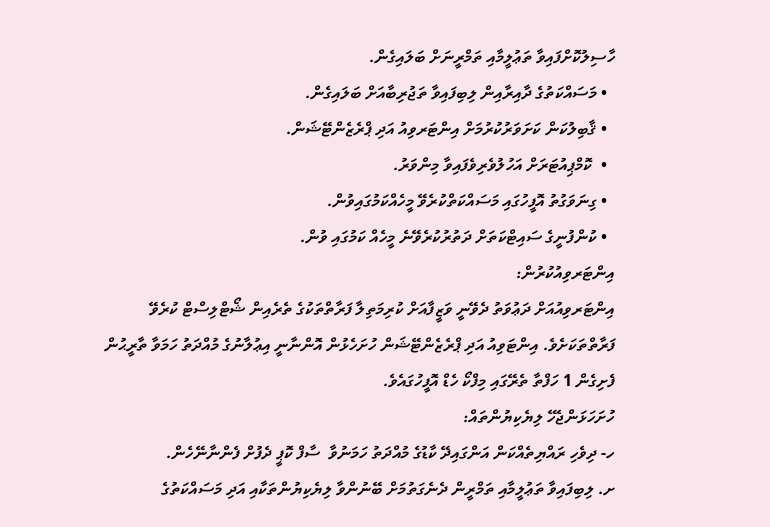ހާސިލުކޮށްފައިވާ ތަޢުލީމާއި ތަމްރީނަށް ބަލައިގެން.
  • މަސައްކަތުގެ ދާއިރާއިން ލިބިފައިވާ ތަޖުރިބާއަށް ބަލައިގެން.
  • ޤާބިލުކަން ކަށަވަރުކުރުމަށް އިންޓަރވިއު އަދި ޕްރެޒެންޓޭޝަން.
  •  ކޮމްޕިއުޓަރަށް އަހުލުވެރިވެފައިވާ މިންވަރު.
  • ގިނަވަގުތު އޮފީހުގައި މަސައްކަތްކުރެވޭ މީހެއްކަމުގައިވުން.
  • ކުންފުނީގެ ސައިޓްކަތަށް ދަތުރުކުރެވޭނެ މީހެއް ކަމުގައި ވުން.
އިންޓަރވިއުކުރުން:
އިންޓަރވިއުއަށް ދަޢުވަތު ދެވޭނީ ވަޒީފާއަށް ކުރިމަތިލާ ފަރާތްތަކުގެ ތެރެއިން ޝޯޓްލިސްޓް ކުރެވޭ ފަރާތްތަކަށެވެ. އިންޓަވިއު އަދި ޕްރެޒެންޓޭޝަން ހުށަހެޅުން އޮންނާނީ އިޢުލާނުގެ މުއްދަތު ހަމަވާ ތާރީޙުން ފެށިގެން 1 ހަފްތާ ތެރޭގައި މިފްކޯ ހެޑް އޮފީހުގައެވެ.
ހުށަހަޅަންޖެހޭ ލިޔެކިޔުންތައް:
ހ- ދިވެހި ރައްޔިތެއްކަން އަންގައިދޭ ކާޑުގެ މުއްދަތު ހަމަނުވާ  ސާފް ކޮޕީ ދެފުށް ފެންނާނޭހެން.
ށ. ލިބިފައިވާ ތަޢުލީމާއި ތަމްރީން ދެނެގަތުމަށް ބޭނުންވާ ލިޔެކިޔުންތަކާއި އަދި މަސައްކަތުގެ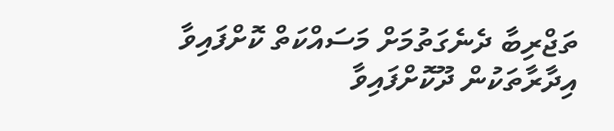ތަޖްރިބާ ދެނެގަތުމަށް މަސައްކަތް ކޮށްފައިވާ އިދާރާތަކުން ދޫކޮށްފައިވާ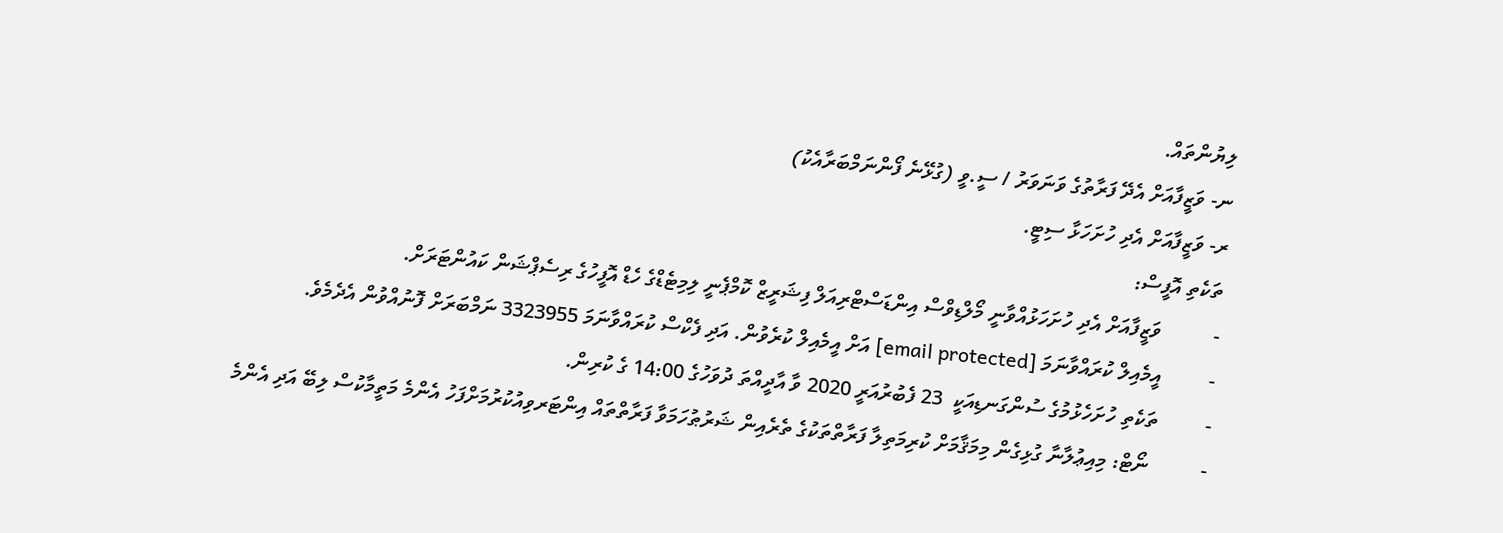ލިޔުންތައް.
ނ- ވަޒީފާއަށް އެދޭ ފަރާތުގެ ވަނަވަރު / ސީ.ވީ (ގުޅޭނެ ފޯންނަމްބަރާއެކު)
ރ- ވަޒީފާއަށް އެދި ހުށަހަޅާ ސިޓީ.
ތަކެތި އޮފީސް:
-          ވަޒީފާއަށް އެދި ހުށަހަޅުއްވާނީ މޯލްޑިވްސް އިންޑަސްޓްރިއަލް ފިޝަރީޒް ކޮމްޕެނީ ލިމިޓެޑްގެ ހެޑް އޮފީހުގެ ރިސެޕްޝަން ކައުންޓަރަށް.
-         އީމެއިލް ކުރައްވާނަމަ [email protected] އަށް އީމެއިލް ކުރެވުން. އަދި ފެކްސް ކުރައްވާނަމަ 3323955 ނަމްބަރަށް ފޮނުއްވުން އެދެމެވެ.
-         ތަކެތި ހުށަހެޅުމުގެ ސުންގަނޑިއަކީ  23 ފެބުރުއަރީ 2020 ވާ އާދީއްތަ ދުވަހުގެ 14:00 ގެ ކުރިން.
-          ނޯޓް: މިއިޢުލާނާ ގުޅިގެން މިމަޤާމަށް ކުރިމަތިލާ ފަރާތްތަކުގެ ތެރެއިން ޝަރުޠުހަމަވާ ފަރާތްތައް އިންޓަރވިއުކުރުމަށްފަހު އެންމެ މަތީމާކުސް ލިބޭ އަދި އެންމެ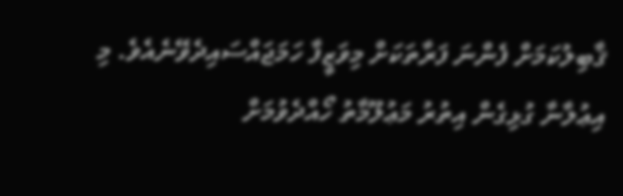ޤާބިލުކަމަށް ފެންނަ ފަރާތަކަށް މިވަޒީފާ ހަމަޖައްސައިދެވޭނެއެވެ. މި އިޢުލާނާ ގުޅިގެން އިތުރު މަޢުލޫމާތު ހޯއްދެވުމަށް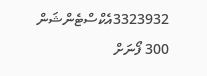3323932އެކްސްޓެންޝަން 300 ފޯނަށް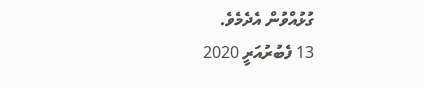ގުޅުއްވުން އެދެމެވެ.
13 ފެބުރުއަރީ 2020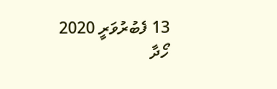13 ފެބުރުވަރީ 2020
ހޯދާ